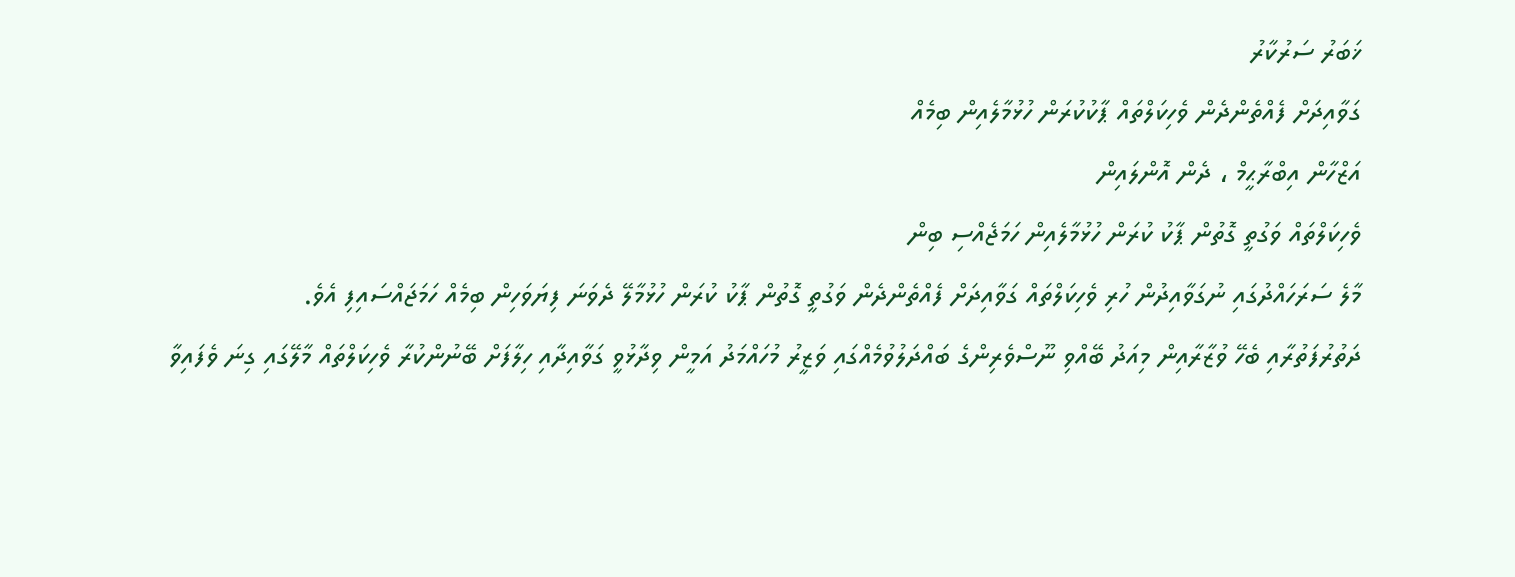ޚަބަރު ސަރުކާރު
ގަވާއިދަށް ފެއްތެންދެން ވެހިކަލްތައް ޕާކުކުރަން ހުޅުމާލެއިން ބިމެއް
އަޒްހާން އިބްރާޙީމް ، ދެން އޮންލައިން
ވެހިކަލްތައް ވަގުތީ ގޮތުން ޕާކު ކުރަން ހުޅުމާލެއިން ހަމަޖެއްސި ބިން
މާލެ ސަރަހައްދުގައި ނުގަވާއިދުން ހުރި ވެހިކަލްތައް ގަވާއިދަށް ފެއްތެންދެން ވަގުތީ ގޮތުން ޕާކު ކުރަން ހުޅުމާލޭ ދެވަނަ ފިޔަވަހިން ބިމެއް ހަމަޖައްސައިފި އެވެ.
ދަތުރުފަތުރާއި ބެހޭ ވުޒާރާއިން މިއަދު ބޭއްވި ނޫސްވެރިންގެ ބައްދަލުވުމެއްގައި ވަޒީރު މުހައްމަދު އަމީން ވިދާޅުވީ ގަވާއިދާއި ހިލާފަށް ބޭނުންކުރާ ވެހިކަލްތައް މާލޭގައި ގިނަ ވެފައިވާ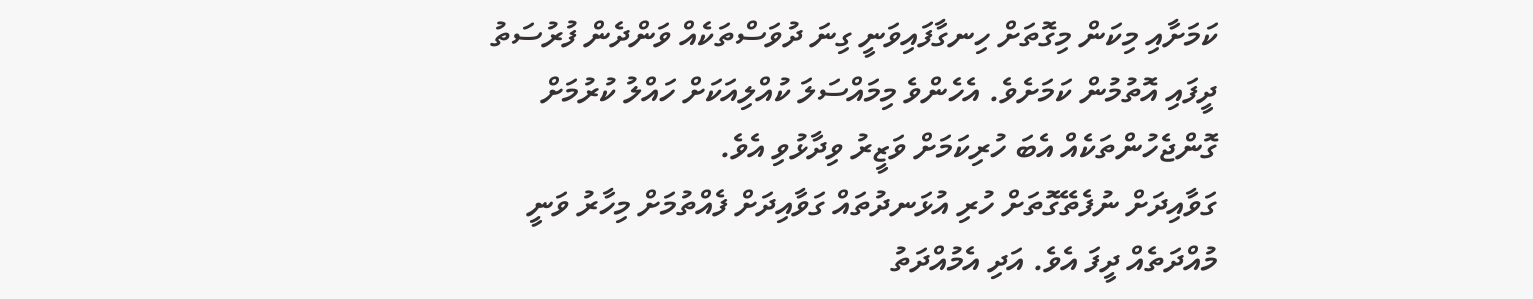ކަމަށާއި މިކަން މިގޮތަށް ހިނގާފައިވަނީ ގިނަ ދުވަސްތަކެއް ވަންދެން ފުރުސަތު ދީފައި އޮތުމުން ކަމަށެވެ. އެހެންވެ މިމައްސަލަ ކުއްލިއަކަށް ހައްލު ކުރުމަށް ގޮންޖެހުންތަކެއް އެބަ ހުރިކަމަށް ވަޒީރު ވިދާޅުވި އެވެ.
ގަވާއިދަށް ނުފެތޭގޮތަށް ހުރި އުޅަނދުތައް ގަވާއިދަށް ފެއްތުމަށް މިހާރު ވަނީ މުއްދަތެއް ދީފަ އެވެ. އަދި އެމުއްދަތު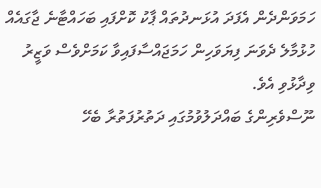ހަމަވަންދެން އެފަދަ އުޅަނދުތައް ޕާކު ކޮށްފައި ބަހައްޓާނެ ޖާގައެއް ހުޅުމާލެ ދެވަނަ ފިޔަވަހިން ހަމަޖައްސާފައިވާ ކަމަށްވެސް ވަޒީރު ވިދާޅުވި އެވެ.
ނޫސްވެރިންގެ ބައްދަލުވުމުގައި ދަތުރުފަތުރާ ބެހޭ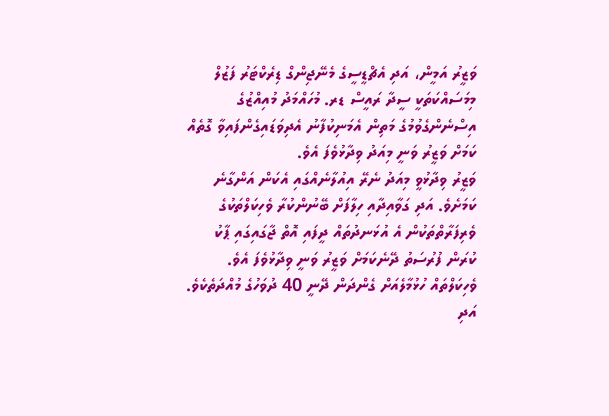ވަޒީރު އަމީން، އަދި އެޗްޑީސީގެ މެނޭޖިންގް ޑިރެކްޓަރު ފަޒުލް
މިމަސައްކަތަކީ ސީދާ ރައީސް ޑރ. މުހައްމަދު މުއިއްޒުގެ އިސްނެންގެވުމުގެ މަތިން އެމަނިކުފާނު އެދިވަޑައިގެންފައިވާ ގޮތެއް ކަމަށް ވަޒީރު ވަނީ މިއަދު ވިދާޅުވެފަ އެވެ.
ވަޒީރު ވިދާޅުވީ މިއަދު ނެރޭ އިއުލާނެއްގައި އެކަން އަންގާނެ ކަމަށެވެ. އަދި ގަވާއިދާއި ހިލާފަށް ބޭނުންކުރާ ވެހިކަލްތަކުގެ ވެރިފަރާތްތަކުން އެ އުޅަނދުތައް ދީފައި އޮތް ޖާގައިގައި ޕާކު ކުރަން ފުރުސަތު ދޭނެކަމަށް ވަޒީރު ވަނީ ވިދާޅުވެފަ އެވެ.
ވެހިކަލްތައް ހުޅުމާލެއަށް ގެންދަން ދޭނީ 40 ދުވަހުގެ މުއްދަތެކެވެ. އަދި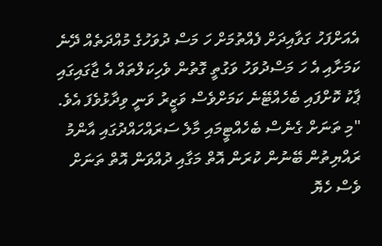އެއަށްފަހު ގަވާއިދަށް ފެއްތުމަށް ހަ މަސް ދުވަހުގެ މުއްދަތެއް ދޭނެ ކަމަށާއި އެ ހަ މަސްދުވަހު ވަގުތީ ގޮތުން ވެހިކަލްތައް އެ ޖާގައިގައި ޕާކު ކޮށްފައި ބެހެއްޓޭނެ ކަމަށްވެސް ވަޒީރު ވަނީ ވިދާޅުވެފަ އެވެ.
"މި ތަނަށް ގެނެސް ބެހެއްޓީމައި މާލެ ސަރައްހައްދުގައި އާންމު ރައްޔިތުން ބޭނުން ކުރަން އޮތް މަގާއި ދުއްވަން އޮތް ތަނަށް ވެސް ހެޔޮ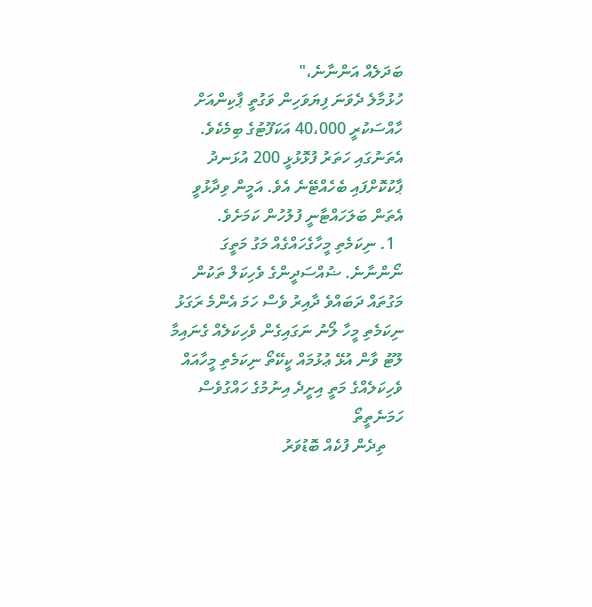ބަދަލެއް އަންނާނެ،"
ހުޅުމާލެ ދެވަނަ ފިޔަވަހިން ވަގުތީ ޕާކިންއަށް ހާއްސަކުރީ 40،000 އަކަފޫޓުގެ ބިމެކެވެ. އެތަނުގައި ހަތަރު ފުޅޮޅުޅީ 200 އުޅަނދު ޕާކުކޮށްފައި ބެހެއްޓޭނެ އެވެ. އަމީން ވިދާޅުވީ އެތަން ބަލަހައްޓާނީ ފުލުހުން ކަމަށެވެ.
  1. ނިކަމެތި މީހާގެހައްގެއް މަގު މަތީގަ ނޯންނާނެ. ޟުއްސަދީންގެ ވެހިކަލް ތަކުން މަގުތައް ދަބައްވެ ދާއިރު ވެސް ހަމަ އެންމެ ރަގަޅު ނިކަމެތި މީހާ ލޯނު ނަގައިގެން ވެހިކަލެއް ގެނައިމާ ލޫޓު ވާން އުޅޭ ޢުޅުމައް ކީކޭތޯ ނިކަމެތި މީހާއައް ވެހިކަލެއްގެ މަތީ އިށީދެ އިނުމުގެ ހައްގުވެސް ހަމަނެތީތޯ
    ތިދެން ފުކެއް ބޮޑުވަރު